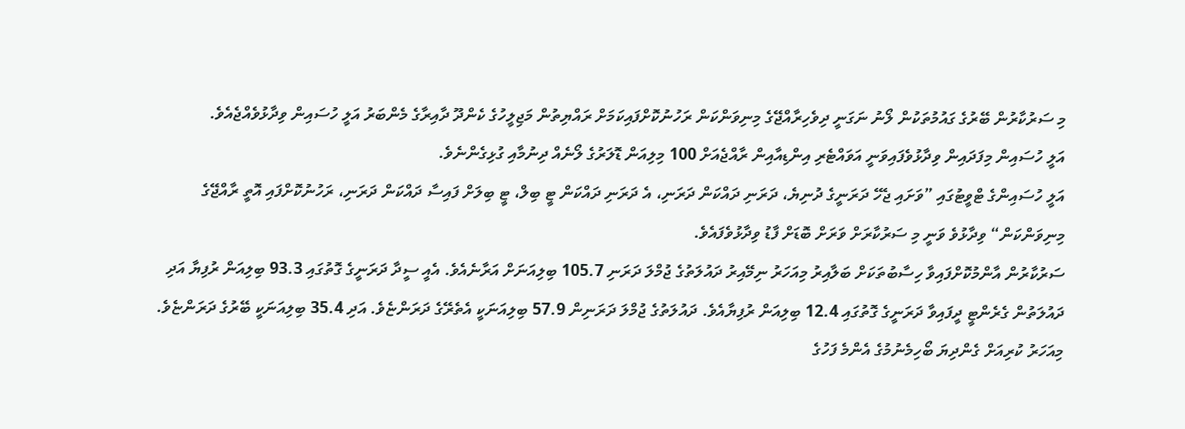މި ސަރުކާރުން ބޭރުގެ ގައުމުތަކުން ލޯނު ނަގަނީ ދިވެހިރާއްޖޭގެ މިނިވަންކަން ރަހުނުކޮށްފައިކަމަށް ރައްޔިތުން މަޖިލީހުގެ ކެންދޫ ދާއިރާގެ މެންބަރު އަލީ ހުސައިން ވިދާޅުވެއްޖެއެވެ.
އަލީ ހުސައިން މިފަދައިން ވިދާޅުވެފައިވަނީ އަވައްޓެރި އިންޑިއާއިން ރާއްޖެއަށް 100 މިލިއަން ޑޮލަރުގެ ލޯނެއް ދިނުމާއި ގުޅިގެންނެވެ.
އަލީ ހުސައިންގެ ޓްވީޓުގައި ”ވަށައި ޖެހޭ ދަރަނީގެ ދުނިޔެ، ދަރަނި ދައްކަން ދަރަނި، އެ ދަރަނި ދައްކަން ޓީ ބިލް، ޓީ ބިލަށް ފައިސާ ދައްކަން ދަރަނި، ރަހުނުކޮށްފައި އޮތީ ރާއްޖޭގެ މިނިވަންކަން“ ވިދާޅުވެ ވަނީ މި ސަރުކާރަށް ވަރަށް ބޮޑަށް ފާޑު ވިދާޅުވެފައެވެ.
ސަރުކާރުން އާންމުކޮށްފައިވާ ހިސާބުތަކަށް ބަލާއިރު މިއަހަރު ނިމޭއިރު ދައުލަތުގެ ޖުމްލަ ދަރަނި 105.7 ބިލިއަނަށް އަރާނެއެވެ. އެއީ ސީދާ ދަރަނީގެ ގޮތުގައި 93.3 ބިލިއަން ރުފިޔާ އަދި ދައުލަތުން ގެރެންޓީ ދީފައިވާ ދަރަނީގެ ގޮތުގައި 12.4 ބިލިއަން ރުފިޔާއެވެ. ދައުލަތުގެ ޖުމްލަ ދަރަނިން 57.9 ބިލިއަނަކީ އެތެރޭގެ ދަރަންޏެވެ. އަދި 35.4 ބިލިއަނަކީ ބޭރުގެ ދަރަންޏެވެ.
މިއަހަރު ކުރިއަށް ގެންދިޔަ ބޯހިމެނުމުގެ އެންމެ ފަހުގެ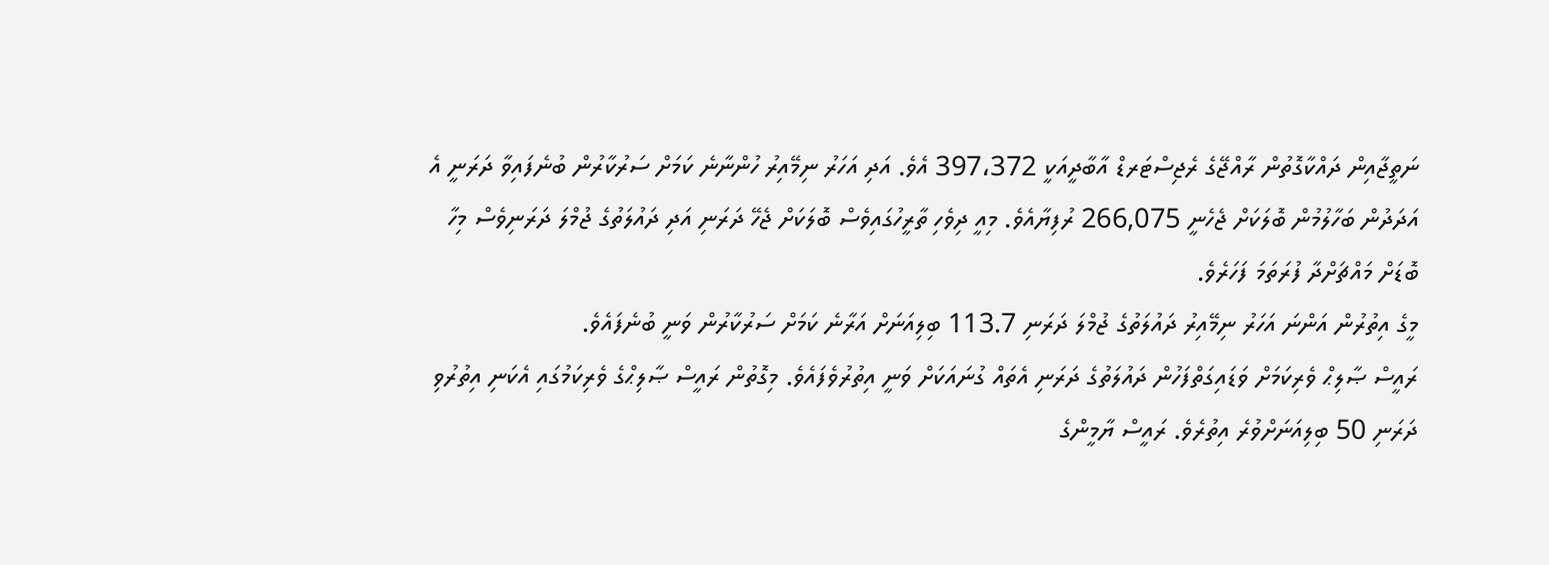ނަތީޖާއިން ދައްކާގޮތުން ރާއްޖޭގެ ރެޖިސްޓަރޑް އާބާދީއަކީ 397،372 އެވެ. އަދި އަހަރު ނިމޭއިރު ހުންނާނެ ކަމަށް ސަރުކާރުން ބުނެފައިވާ ދަރަނީ އެ އަދަދުން ބަހާލުމުން ބޮލަކަށް ޖެހެނީ 266,075 ރުފިޔާއެވެ. މިއީ ދިވެހި ތާރީހުގައިވެސް ބޮލަކަށް ޖެހޭ ދަރަނި އަދި ދައުލަތުގެ ޖުމްލަ ދަރަނިވެސް މިހާ ބޮޑަށް މައްޗަށްދާ ފުރަތަމަ ފަހަރެވެ.
މީގެ އިތުރުން އަންނަ އަހަރު ނިމޭއިރު ދައުލަތުގެ ޖުމްލަ ދަރަނި 113.7 ބިލިއަނަށް އަރާނެ ކަމަށް ސަރުކާރުން ވަނީ ބުނެފައެވެ.
ރައީސް ޞާލިޙް ވެރިކަމަށް ވަޑައިގަތްފަހުން ދައުލަތުގެ ދަރަނި އެތައް ގުނައަކަށް ވަނީ އިތުރުވެފައެވެ. މިގޮތުން ރައީސް ޞާލިޙްގެ ވެރިކަމުގައި އެކަނި އިތުރުވި ދަރަނި 50 ބިލިއަނަށްވުރެ އިތުރެވެ. ރައީސް ޔާމީންގެ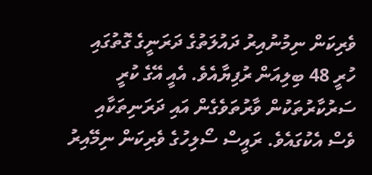ވެރިކަން ނިމުނުއިރު ދައުލަތުގެ ދަރަނީގެ ގޮތުގައި ހުރީ 48 ބިލިއަން ރުފިޔާއެވެ. އެއީ އޭގެ ކުރީ ސަރުކާރުތަކުން ވާރުތަވެގެން އައި ދަރަނިތަކާއި ވެސް އެކުގައެވެ. ރައީސް ސޯލިހުގެ ވެރިކަން ނިމޭއިރު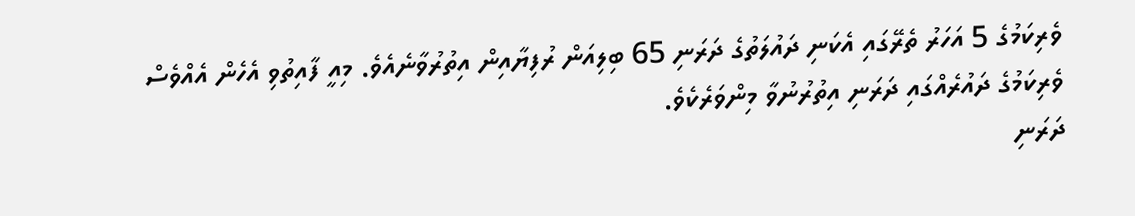ވެރިކަމުގެ 5 އަހަރު ތެރޭގައި އެކަނި ދައުލަތުގެ ދަރަނި 65 ބިލިއަން ރުފިޔާއިން އިތުރުވާނެއެވެ. މިއީ ފާއިތުވި އެހެން އެއްވެސް ވެރިކަމުގެ ދައުރެއްގައި ދަރަނި އިތުރުނުވާ މިންވަރެކެވެ.
ދަރަނި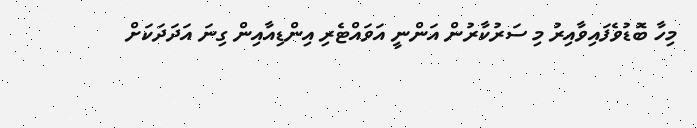މިހާ ބޮޑުވެފައިވާއިރު މި ސަރުކާރުން އަންނީ އަވައްޓެރި އިންޑިއާއިން ގިނަ އަދަދަކަށް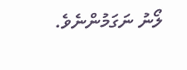ލޯނު ނަގަމުންނެވެ.